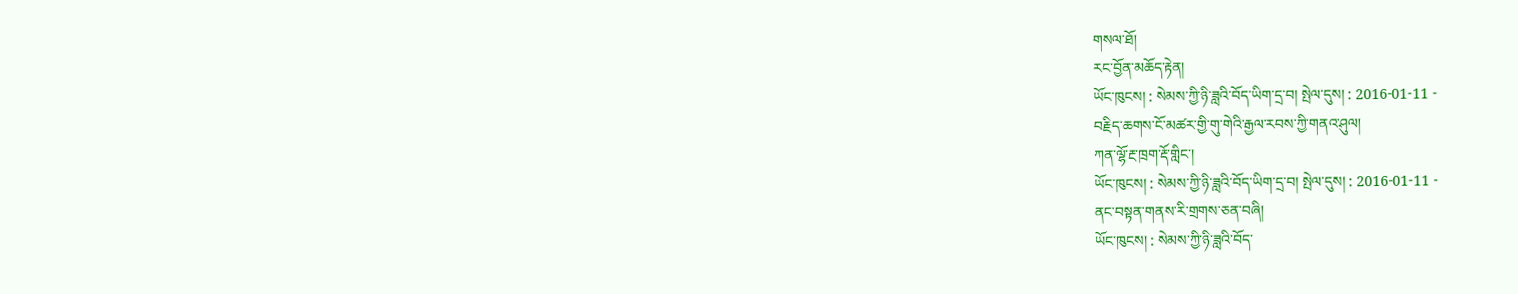གསལ་ཐོ།
རང་བྱོན་མཆོད་རྟེན།
ཡོང་ཁུངས། : སེམས་ཀྱི་ཉི་ཟླའི་བོད་ཡིག་དྲ་བ། སྤེལ་དུས། : 2016-01-11 -
བརྗིད་ཆགས་ངོ་མཚར་གྱི་གུ་གེའི་རྒྱལ་རབས་ཀྱི་གནའ་ཤུལ།
ཀན་ལྷོ་རྔ་ཁྲག་རྡོ་གླིང་།
ཡོང་ཁུངས། : སེམས་ཀྱི་ཉི་ཟླའི་བོད་ཡིག་དྲ་བ། སྤེལ་དུས། : 2016-01-11 -
ནང་བསྟན་གནས་རི་གྲགས་ཅན་བཞི།
ཡོང་ཁུངས། : སེམས་ཀྱི་ཉི་ཟླའི་བོད་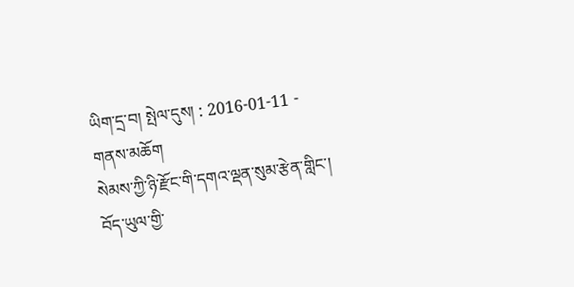ཡིག་དྲ་བ། སྤེལ་དུས། : 2016-01-11 -
གནས་མཆོག
སེམས་ཀྱི་ཉི་རྫོང་གི་དགའ་ལྡན་སུམ་རྩེན་གླིང་།
བོད་ཡུལ་གྱི་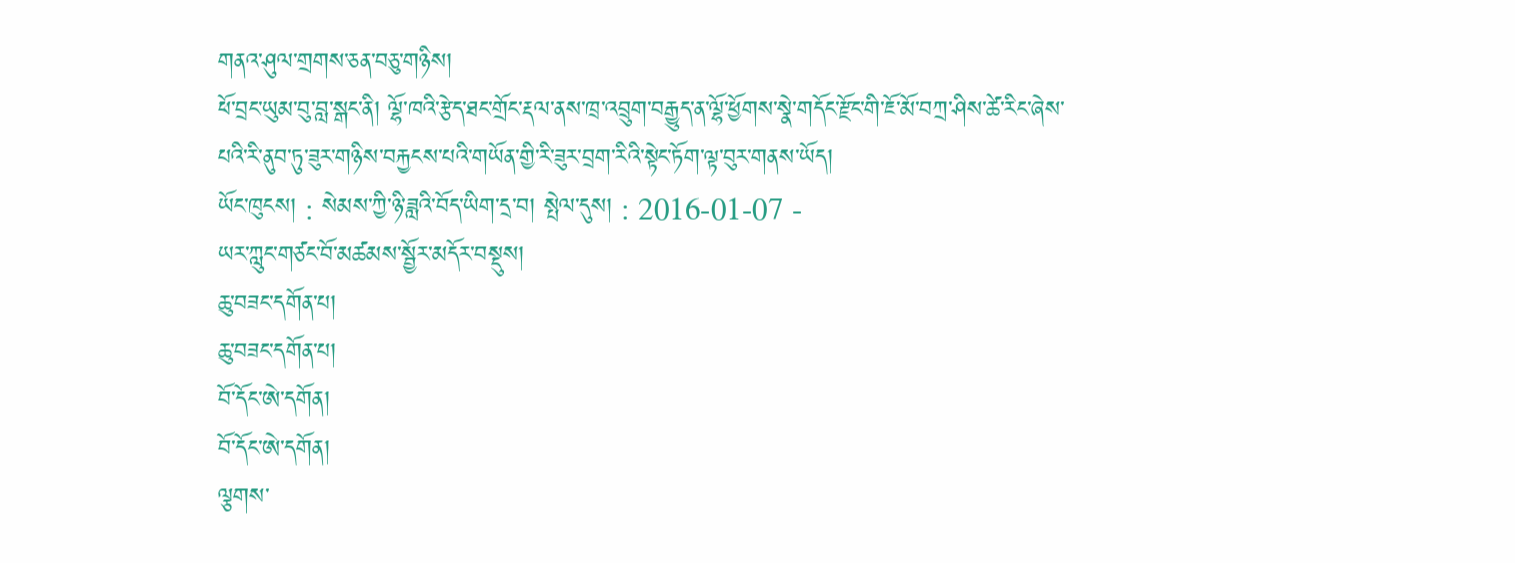གནའ་ཤུལ་གྲགས་ཅན་བཅུ་གཉིས།
ཕོ་བྲང་ཡུམ་བུ་བླ་སྒང་ནི། ལྷོ་ཁའི་རྩེད་ཐང་གྲོང་རྡལ་ནས་ཁྲ་འབྲུག་བརྒྱུད་ན་ལྷོ་ཕྱོགས་སྣེ་གདོང་རྫོང་གི་ཇོ་མོ་བཀྲ་ཤིས་ཚེ་རིང་ཞེས་པའི་རི་ནུབ་ཏུ་ཟུར་གཉིས་བརྐྱངས་པའི་གཡོན་གྱི་རི་ཟུར་བྲག་རིའི་སྟེང་ཏོག་ལྟ་བུར་གནས་ཡོད།
ཡོང་ཁུངས། : སེམས་ཀྱི་ཉི་ཟླའི་བོད་ཡིག་དྲ་བ། སྤེལ་དུས། : 2016-01-07 -
ཡར་ཀླུང་གཙང་བོ་མཚམས་སྦྱོར་མདོར་བསྡུས།
ཆུ་བཟང་དགོན་པ།
ཆུ་བཟང་དགོན་པ།
བོ་དོང་ཨེ་དགོན།
བོ་དོང་ཨེ་དགོན།
ལྕགས་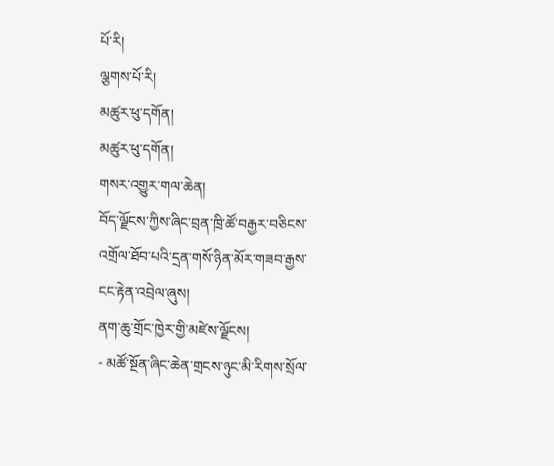པོ་རི།
ལྕགས་པོ་རི།
མཚུར་ཕུ་དགོན།
མཚུར་ཕུ་དགོན།
གསར་འགྱུར་གལ་ཆེན།
བོད་ལྗོངས་ཀྱིས་ཞིང་བྲན་ཁྲི་ཚོ་བརྒྱར་བཅིངས་འགྲོལ་ཐོབ་པའི་དྲན་གསོ་ཉིན་མོར་གཟབ་རྒྱས་ངང་རྟེན་འབྲེལ་ཞུས།
ནག་ཆུ་གྲོང་ཁྱེར་གྱི་མཛེས་ལྗོངས།
- མཚོ་སྔོན་ཞིང་ཆེན་གྲངས་ཉུང་མི་རིགས་སྲོལ་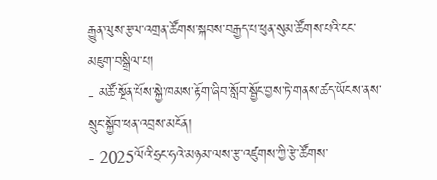རྒྱུན་ལུས་རྩལ་འགྲན་ཚོགས་སྐབས་བརྒྱད་པ་ཕུན་སུམ་ཚོགས་པའི་ངང་མཇུག་བསྒྲིལ་པ།
- མཚོ་སྔོན་པོས་སྐྱེ་ཁམས་རྟོག་ཞིབ་སློབ་སྦྱོང་བྱས་ཏེ་གནས་ཚད་ཡོངས་ནས་སྲུང་སྐྱོབ་ཕན་འབྲས་མངོན།
- 2025ལོའི་ཧྲང་ཧའེ་མཉམ་ལས་རྩ་འཛུགས་ཀྱི་རྩེ་ཚོགས་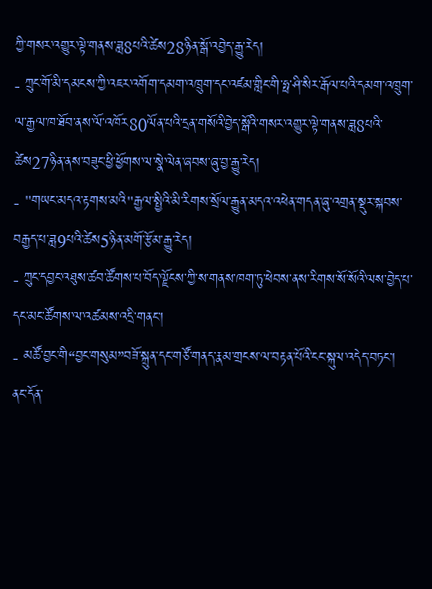ཀྱི་གསར་འགྱུར་ལྟེ་གནས་ཟླ8པའི་ཚེས28ཉིན་སྒོ་འབྱེད་རྒྱུ་རེད།
- ཀྲུང་གོ་མི་དམངས་ཀྱི་འཇར་འགོག་དམག་འཁྲུག་དང་འཛམ་གླིང་གི་ཧྥ་ཤི་སིར་རྒོལ་པའི་དམག་འཁྲུག་ལ་རྒྱལ་ཁ་ཐོབ་ནས་ལོ་འཁོར80ལོན་པའི་དྲན་གསོའི་བྱེད་སྒོའི་གསར་འགྱུར་ལྟེ་གནས་ཟླ8པའི་ཚེས27ཉིན་ནས་བཟུང་ཕྱི་ཕྱོགས་ལ་སྣེ་ལེན་ཞབས་ཞུ་བྱ་རྒྱུ་རེད།
- "གཡང་མདའ་རྟགས་མའི"རྒྱལ་སྤྱིའི་མི་རིགས་སྲོལ་རྒྱུན་མདའ་འཕེན་གདན་ཞུ་འགྲན་སྡུར་སྐབས་བརྒྱད་པ་ཟླ9པའི་ཚེས5ཉིན་མགོ་རྩོམ་རྒྱུ་རེད།
- ཀྲུང་དབྱང་འཐུས་ཚབ་ཚོགས་པ་བོད་ལྗོངས་ཀྱི་ས་གནས་ཁག་ཏུ་ཕེབས་ནས་རིགས་སོ་སོའི་ལས་བྱེད་པ་དང་མང་ཚོགས་ལ་འཚམས་འདྲི་གནང་།
- མཚོ་བྱང་གི“བྱང་གསུམ”བཟོ་སྐྲུན་དང་གཙོ་གནད་རྣམ་གྲངས་ལ་བརྟན་པོའི་ངང་སྐུལ་འདེད་བཏང་།
ནང་དོན་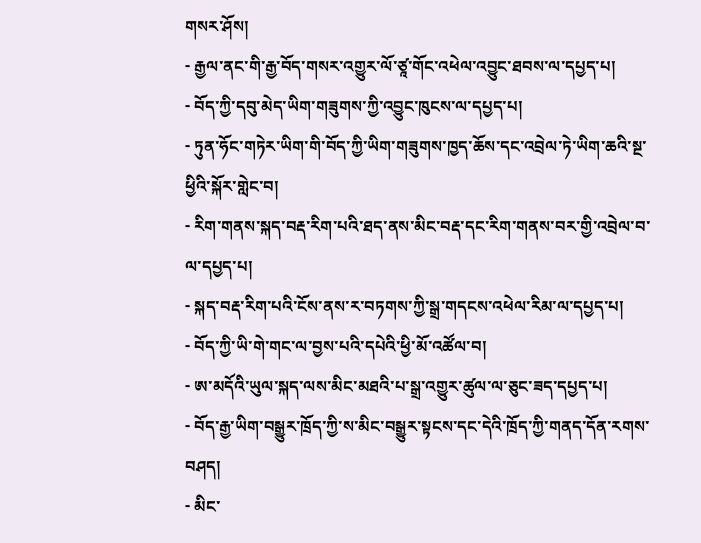གསར་ཤོས།
- རྒྱལ་ནང་གི་རྒྱ་བོད་གསར་འགྱུར་ལོ་ཙཱ་གོང་འཕེལ་འབྱུང་ཐབས་ལ་དཔྱད་པ།
- བོད་ཀྱི་དབུ་མེད་ཡིག་གཟུགས་ཀྱི་འབྱུང་ཁུངས་ལ་དཔྱད་པ།
- ཏུན་ཧོང་གཏེར་ཡིག་གི་བོད་ཀྱི་ཡིག་གཟུགས་ཁྱད་ཆོས་དང་འབྲེལ་ཏེ་ཡིག་ཆའི་སྔ་ཕྱིའི་སྐོར་གླེང་བ།
- རིག་གནས་སྐད་བརྡ་རིག་པའི་ཐད་ནས་མིང་བརྡ་དང་རིག་གནས་བར་གྱི་འབྲེལ་བ་ལ་དཔྱད་པ།
- སྐད་བརྡ་རིག་པའི་ངོས་ནས་ར་བཏགས་ཀྱི་སྒྲ་གདངས་འཕེལ་རིམ་ལ་དཔྱད་པ།
- བོད་ཀྱི་ཡི་གེ་གང་ལ་བྱས་པའི་དཔེའི་ཕྱི་མོ་འཚོལ་བ།
- ཨ་མདོའི་ཡུལ་སྐད་ལས་མིང་མཐའི་པ་སྒྲ་འགྱུར་ཚུལ་ལ་ཅུང་ཟད་དཔྱད་པ།
- བོད་རྒྱ་ཡིག་བསྒྱུར་ཁྲོད་ཀྱི་ས་མིང་བསྒྱུར་སྟངས་དང་དེའི་ཁྲོད་ཀྱི་གནད་དོན་རགས་བཤད།
- མིང་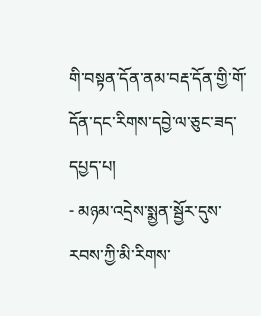གི་བསྟན་དོན་ནམ་བརྡ་དོན་གྱི་གོ་དོན་དང་རིགས་དབྱེ་ལ་ཅུང་ཟད་དཔྱད་པ།
- མཉམ་འདྲེས་སྨྱན་སྦྱོར་དུས་རབས་ཀྱི་མི་རིགས་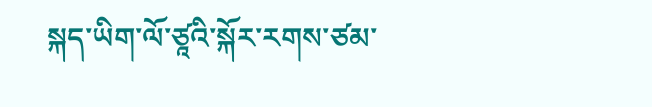སྐད་ཡིག་ལོ་ཙཱའི་སྐོར་རགས་ཙམ་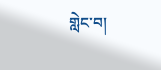གླེང་བ།